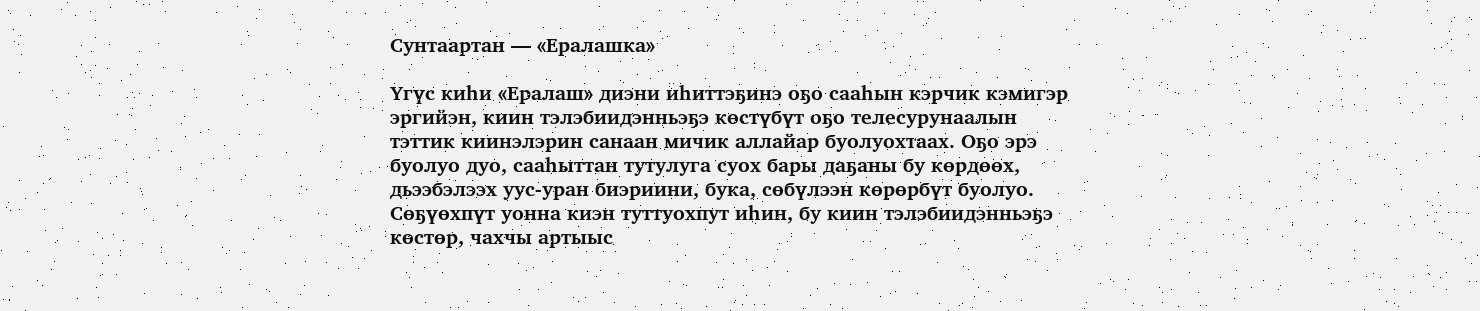Сунтаартан — «Ералашка»

Үгүс киһи «Ералаш» диэни иһиттэҕинэ оҕо сааһын кэрчик кэмигэр эргийэн, киин тэлэбиидэнньэҕэ көстүбүт оҕо телесурунаалын тэттик киинэлэрин санаан мичик аллайар буолуохтаах. Оҕо эрэ буолуо дуо, сааһыттан тутулуга суох бары даҕаны бу көрдөөх, дьээбэлээх уус-уран биэриини, бука, сөбүлээн көрөрбүт буолуо. Сөҕүөхпүт уонна киэн туттуохпут иһин, бу киин тэлэбиидэнньэҕэ көстөр, чахчы артыыс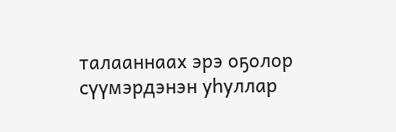талааннаах эрэ оҕолор сүүмэрдэнэн уһуллар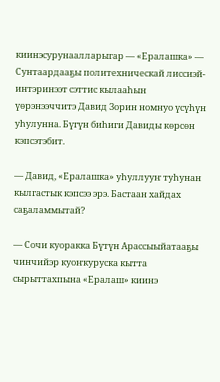киинэсурунаалларыгар — «Ералашка» — Сунтаардааҕы политехническай лиссиэй-интэринээт сэттис кылааһын үөрэнээччитэ Давид Зорин номнуо үсүһүн уһулунна. Бүгүн биһиги Давиды көрсөн кэпсэтэбит.

— Давид, «Ералашка» уһуллууҥ туһунан кылгастык кэпсээ эрэ. Бастаан хайдах саҕаламмытай?

— Сочи куоракка Бүтүн Арассыыйатааҕы чинчийэр куоҥкуруска кытта сырыттахпына «Ералаш» киинэ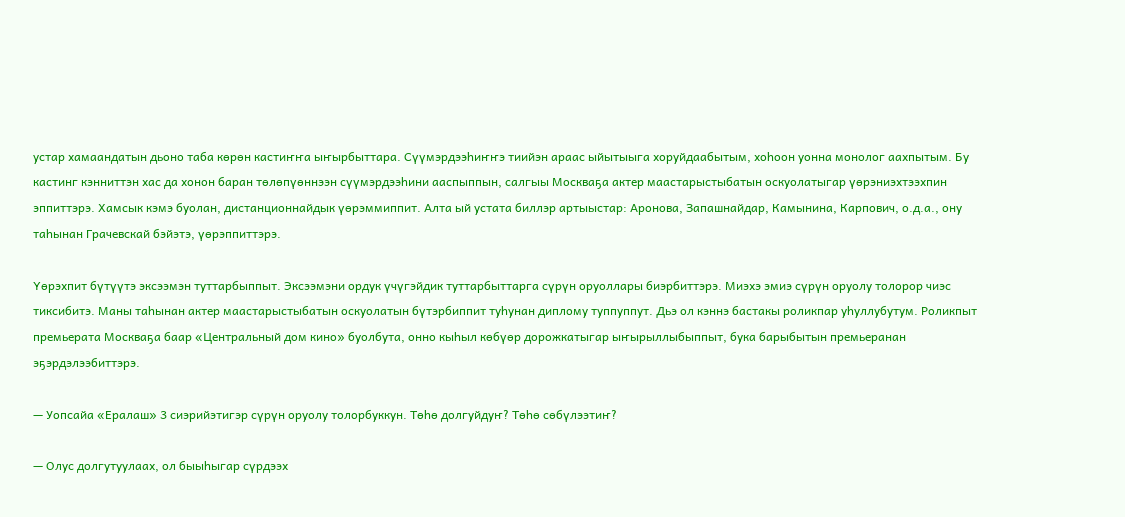устар хамаандатын дьоно таба көрөн кастиҥҥа ыҥырбыттара. Сүүмэрдээһиҥҥэ тиийэн араас ыйытыыга хоруйдаабытым, хоһоон уонна монолог аахпытым. Бу кастинг кэнниттэн хас да хонон баран төлөпүөннээн сүүмэрдээһини ааспыппын, салгыы Москваҕа актер маастарыстыбатын оскуолатыгар үөрэниэхтээхпин эппиттэрэ. Хамсык кэмэ буолан, дистанционнайдык үөрэммиппит. Алта ый устата биллэр артыыстар: Аронова, Запашнайдар, Камынина, Карпович, о.д.а., ону таһынан Грачевскай бэйэтэ, үөрэппиттэрэ.

Үөрэхпит бүтүүтэ эксээмэн туттарбыппыт. Эксээмэни ордук үчүгэйдик туттарбыттарга сүрүн оруоллары биэрбиттэрэ. Миэхэ эмиэ сүрүн оруолу толорор чиэс тиксибитэ. Маны таһынан актер маастарыстыбатын оскуолатын бүтэрбиппит туһунан диплому туппуппут. Дьэ ол кэннэ бастакы роликпар уһуллубутум. Роликпыт премьерата Москваҕа баар «Центральный дом кино» буолбута, онно кыһыл көбүөр дорожкатыгар ыҥырыллыбыппыт, бука барыбытын премьеранан эҕэрдэлээбиттэрэ.

— Уопсайа «Ералаш» 3 сиэрийэтигэр сүрүн оруолу толорбуккун. Төһө долгуйдуҥ? Төһө сөбүлээтиҥ?

— Олус долгутуулаах, ол быыһыгар сүрдээх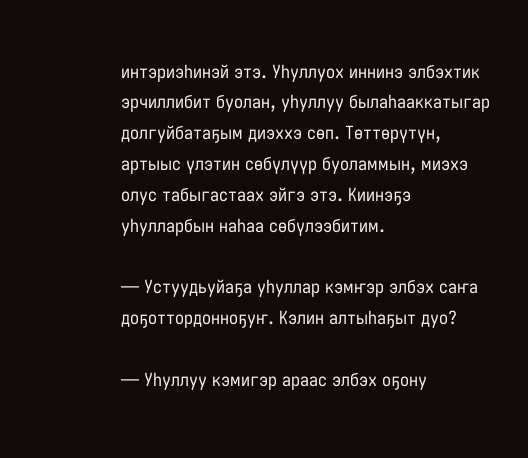интэриэһинэй этэ. Уһуллуох иннинэ элбэхтик эрчиллибит буолан, уһуллуу былаһааккатыгар долгуйбатаҕым диэххэ сөп. Төттөрүтүн, артыыс үлэтин сөбүлүүр буоламмын, миэхэ олус табыгастаах эйгэ этэ. Киинэҕэ уһулларбын наһаа сөбүлээбитим.

— Устуудьуйаҕа уһуллар кэмҥэр элбэх саҥа доҕоттордонноҕуҥ. Кэлин алтыһаҕыт дуо?

— Уһуллуу кэмигэр араас элбэх оҕону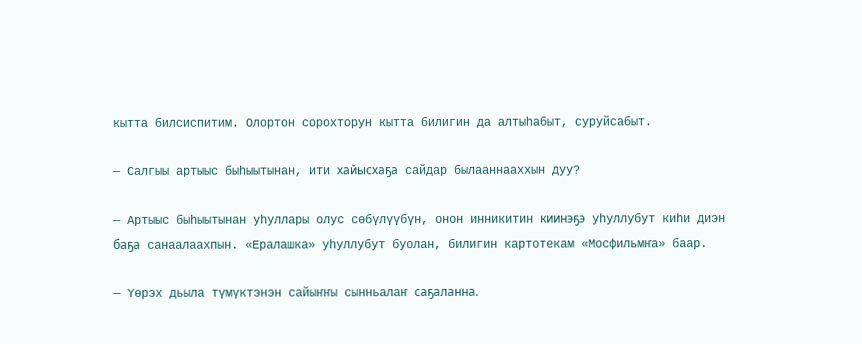кытта билсиспитим. Олортон сорохторун кытта билигин да алтыһабыт, суруйсабыт.

— Салгыы артыыс быһыытынан, ити хайысхаҕа сайдар былааннааххын дуу?

— Артыыс быһыытынан уһуллары олус сөбүлүүбүн, онон инникитин киинэҕэ уһуллубут киһи диэн баҕа санаалаахпын. «Ералашка» уһуллубут буолан, билигин картотекам «Мосфильмҥа» баар.

— Үөрэх дьыла түмүктэнэн сайыҥҥы сынньалаҥ саҕаланна.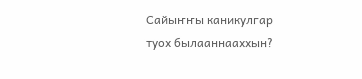Сайыҥҥы каникулгар туох былааннааххын?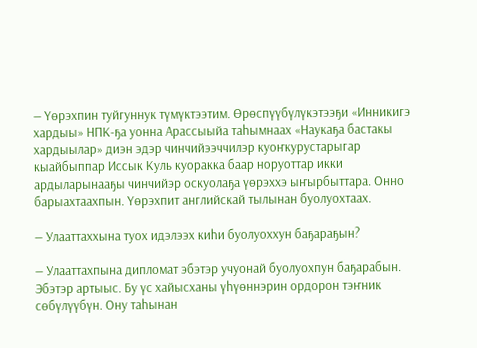— Үөрэхпин туйгуннук түмүктээтим. Өрөспүүбүлүкэтээҕи «Инникигэ хардыы» НПК-ҕа уонна Арассыыйа таһымнаах «Наукаҕа бастакы хардыылар» диэн эдэр чинчийээччилэр куоҥкурустарыгар кыайбыппар Иссык Куль куоракка баар норуоттар икки ардыларынааҕы чинчийэр оскуолаҕа үөрэххэ ыҥырбыттара. Онно барыахтаахпын. Үөрэхпит английскай тылынан буолуохтаах.

— Улааттаххына туох идэлээх киһи буолуоххун баҕараҕын?

— Улааттахпына дипломат эбэтэр учуонай буолуохпун баҕарабын. Эбэтэр артыыс. Бу үс хайысханы үһүөннэрин ордорон тэҥник сөбүлүүбүн. Ону таһынан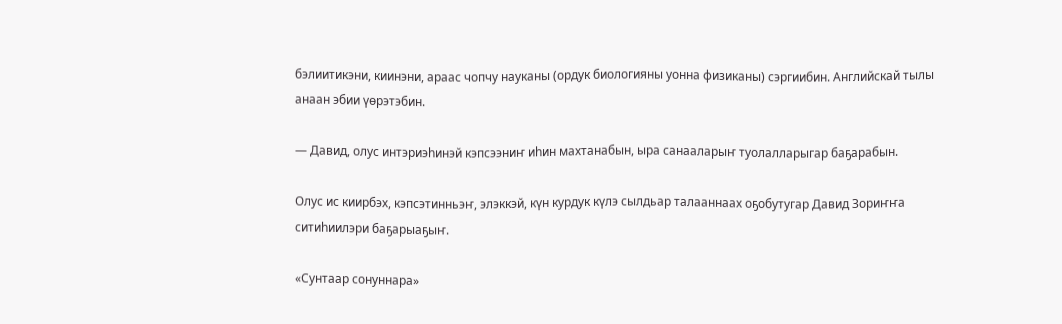бэлиитикэни, киинэни, араас чопчу науканы (ордук биологияны уонна физиканы) сэргиибин. Английскай тылы анаан эбии үөрэтэбин.

— Давид, олус интэриэһинэй кэпсээниҥ иһин махтанабын, ыра санааларыҥ туолалларыгар баҕарабын.

Олус ис киирбэх, кэпсэтинньэҥ, элэккэй, күн курдук күлэ сылдьар талааннаах оҕобутугар Давид Зориҥҥа ситиһиилэри баҕарыаҕыҥ.

«Сунтаар сонуннара»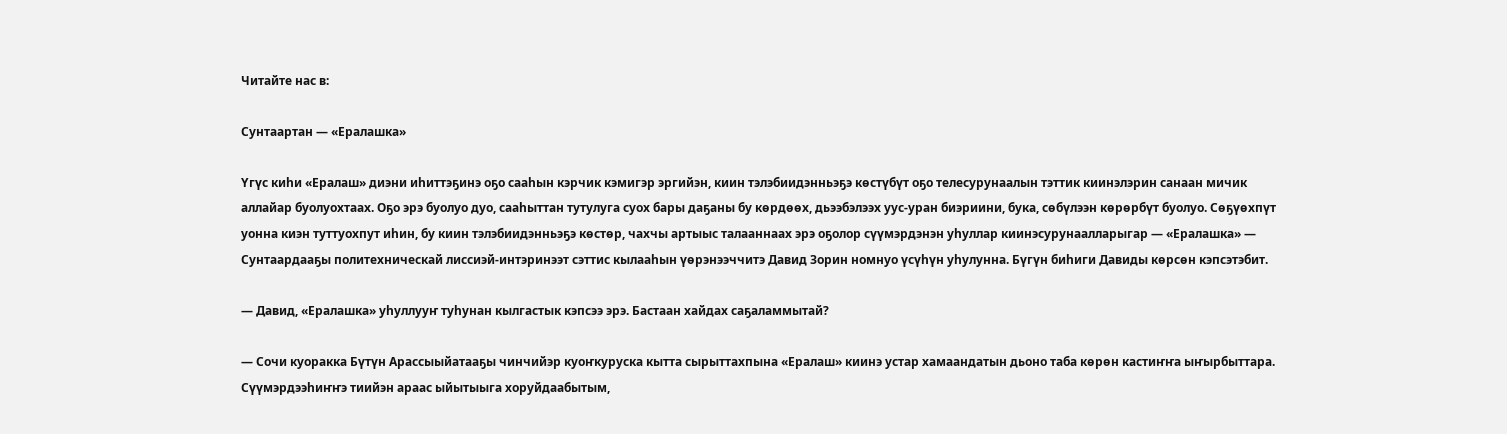Читайте нас в:

Сунтаартан — «Ералашка»

Үгүс киһи «Ералаш» диэни иһиттэҕинэ оҕо сааһын кэрчик кэмигэр эргийэн, киин тэлэбиидэнньэҕэ көстүбүт оҕо телесурунаалын тэттик киинэлэрин санаан мичик аллайар буолуохтаах. Оҕо эрэ буолуо дуо, сааһыттан тутулуга суох бары даҕаны бу көрдөөх, дьээбэлээх уус-уран биэриини, бука, сөбүлээн көрөрбүт буолуо. Сөҕүөхпүт уонна киэн туттуохпут иһин, бу киин тэлэбиидэнньэҕэ көстөр, чахчы артыыс талааннаах эрэ оҕолор сүүмэрдэнэн уһуллар киинэсурунаалларыгар — «Ералашка» — Сунтаардааҕы политехническай лиссиэй-интэринээт сэттис кылааһын үөрэнээччитэ Давид Зорин номнуо үсүһүн уһулунна. Бүгүн биһиги Давиды көрсөн кэпсэтэбит.

— Давид, «Ералашка» уһуллууҥ туһунан кылгастык кэпсээ эрэ. Бастаан хайдах саҕаламмытай?

— Сочи куоракка Бүтүн Арассыыйатааҕы чинчийэр куоҥкуруска кытта сырыттахпына «Ералаш» киинэ устар хамаандатын дьоно таба көрөн кастиҥҥа ыҥырбыттара. Сүүмэрдээһиҥҥэ тиийэн араас ыйытыыга хоруйдаабытым,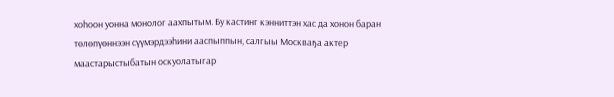хоһоон уонна монолог аахпытым. Бу кастинг кэнниттэн хас да хонон баран төлөпүөннээн сүүмэрдээһини ааспыппын, салгыы Москваҕа актер маастарыстыбатын оскуолатыгар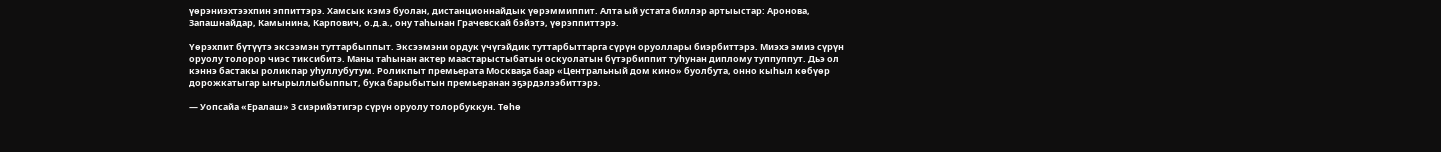үөрэниэхтээхпин эппиттэрэ. Хамсык кэмэ буолан, дистанционнайдык үөрэммиппит. Алта ый устата биллэр артыыстар: Аронова, Запашнайдар, Камынина, Карпович, о.д.а., ону таһынан Грачевскай бэйэтэ, үөрэппиттэрэ.

Үөрэхпит бүтүүтэ эксээмэн туттарбыппыт. Эксээмэни ордук үчүгэйдик туттарбыттарга сүрүн оруоллары биэрбиттэрэ. Миэхэ эмиэ сүрүн оруолу толорор чиэс тиксибитэ. Маны таһынан актер маастарыстыбатын оскуолатын бүтэрбиппит туһунан диплому туппуппут. Дьэ ол кэннэ бастакы роликпар уһуллубутум. Роликпыт премьерата Москваҕа баар «Центральный дом кино» буолбута, онно кыһыл көбүөр дорожкатыгар ыҥырыллыбыппыт, бука барыбытын премьеранан эҕэрдэлээбиттэрэ.

— Уопсайа «Ералаш» 3 сиэрийэтигэр сүрүн оруолу толорбуккун. Төһө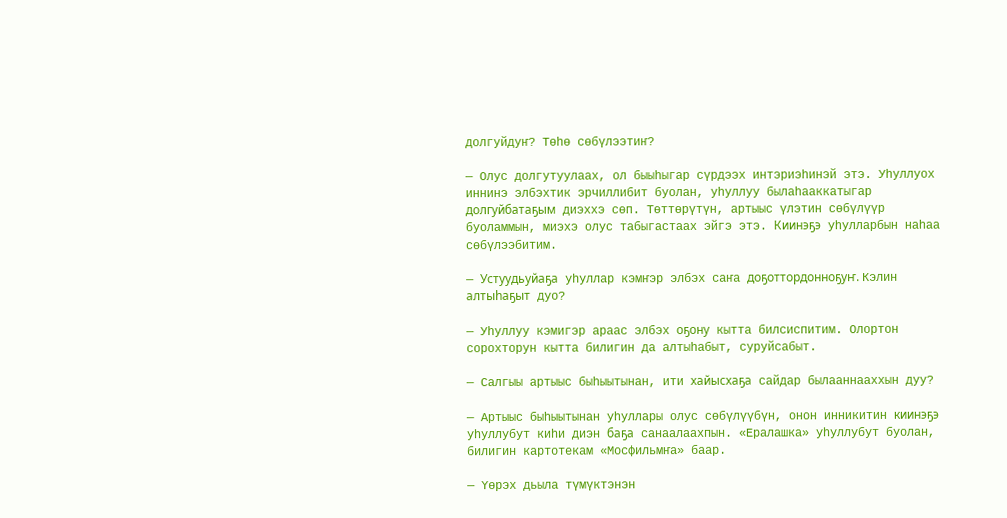долгуйдуҥ? Төһө сөбүлээтиҥ?

— Олус долгутуулаах, ол быыһыгар сүрдээх интэриэһинэй этэ. Уһуллуох иннинэ элбэхтик эрчиллибит буолан, уһуллуу былаһааккатыгар долгуйбатаҕым диэххэ сөп. Төттөрүтүн, артыыс үлэтин сөбүлүүр буоламмын, миэхэ олус табыгастаах эйгэ этэ. Киинэҕэ уһулларбын наһаа сөбүлээбитим.

— Устуудьуйаҕа уһуллар кэмҥэр элбэх саҥа доҕоттордонноҕуҥ. Кэлин алтыһаҕыт дуо?

— Уһуллуу кэмигэр араас элбэх оҕону кытта билсиспитим. Олортон сорохторун кытта билигин да алтыһабыт, суруйсабыт.

— Салгыы артыыс быһыытынан, ити хайысхаҕа сайдар былааннааххын дуу?

— Артыыс быһыытынан уһуллары олус сөбүлүүбүн, онон инникитин киинэҕэ уһуллубут киһи диэн баҕа санаалаахпын. «Ералашка» уһуллубут буолан, билигин картотекам «Мосфильмҥа» баар.

— Үөрэх дьыла түмүктэнэн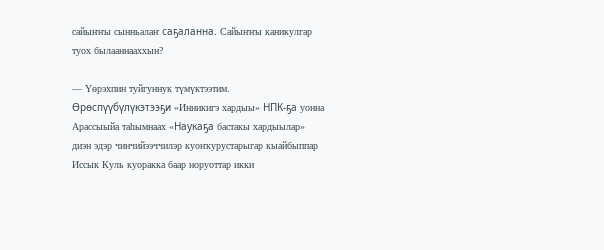сайыҥҥы сынньалаҥ саҕаланна. Сайыҥҥы каникулгар туох былааннааххын?

— Үөрэхпин туйгуннук түмүктээтим. Өрөспүүбүлүкэтээҕи «Инникигэ хардыы» НПК-ҕа уонна Арассыыйа таһымнаах «Наукаҕа бастакы хардыылар» диэн эдэр чинчийээччилэр куоҥкурустарыгар кыайбыппар Иссык Куль куоракка баар норуоттар икки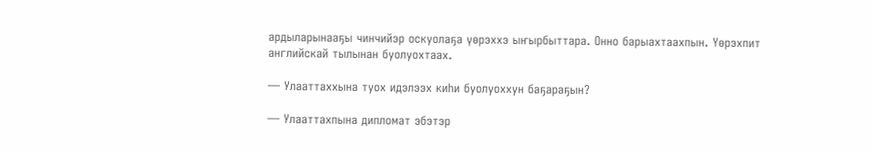ардыларынааҕы чинчийэр оскуолаҕа үөрэххэ ыҥырбыттара. Онно барыахтаахпын. Үөрэхпит английскай тылынан буолуохтаах.

— Улааттаххына туох идэлээх киһи буолуоххун баҕараҕын?

— Улааттахпына дипломат эбэтэр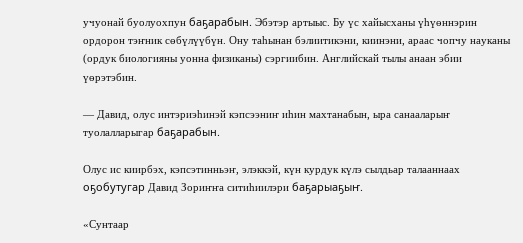учуонай буолуохпун баҕарабын. Эбэтэр артыыс. Бу үс хайысханы үһүөннэрин ордорон тэҥник сөбүлүүбүн. Ону таһынан бэлиитикэни, киинэни, араас чопчу науканы (ордук биологияны уонна физиканы) сэргиибин. Английскай тылы анаан эбии үөрэтэбин.

— Давид, олус интэриэһинэй кэпсээниҥ иһин махтанабын, ыра санааларыҥ туолалларыгар баҕарабын.

Олус ис киирбэх, кэпсэтинньэҥ, элэккэй, күн курдук күлэ сылдьар талааннаах оҕобутугар Давид Зориҥҥа ситиһиилэри баҕарыаҕыҥ.

«Сунтаар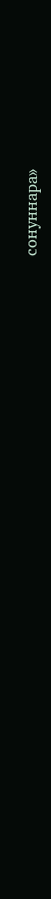сонуннара»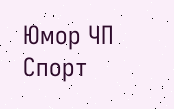Юмор ЧП Спорт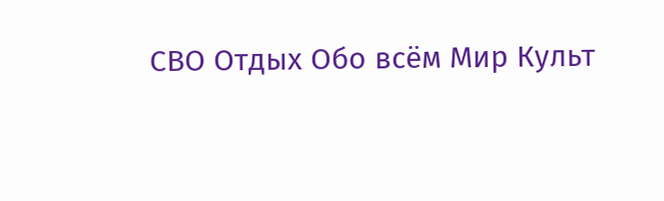СВО Отдых Обо всём Мир Культ